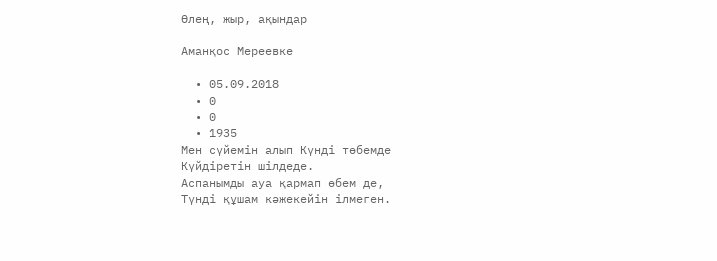Өлең, жыр, ақындар

Аманқос Мереевке

  • 05.09.2018
  • 0
  • 0
  • 1935
Мен сүйемін алып Күнді төбемде
Күйдіретін шілдеде.
Аспанымды ауа қармап өбем де,
Түнді құшам кәжекейін ілмеген.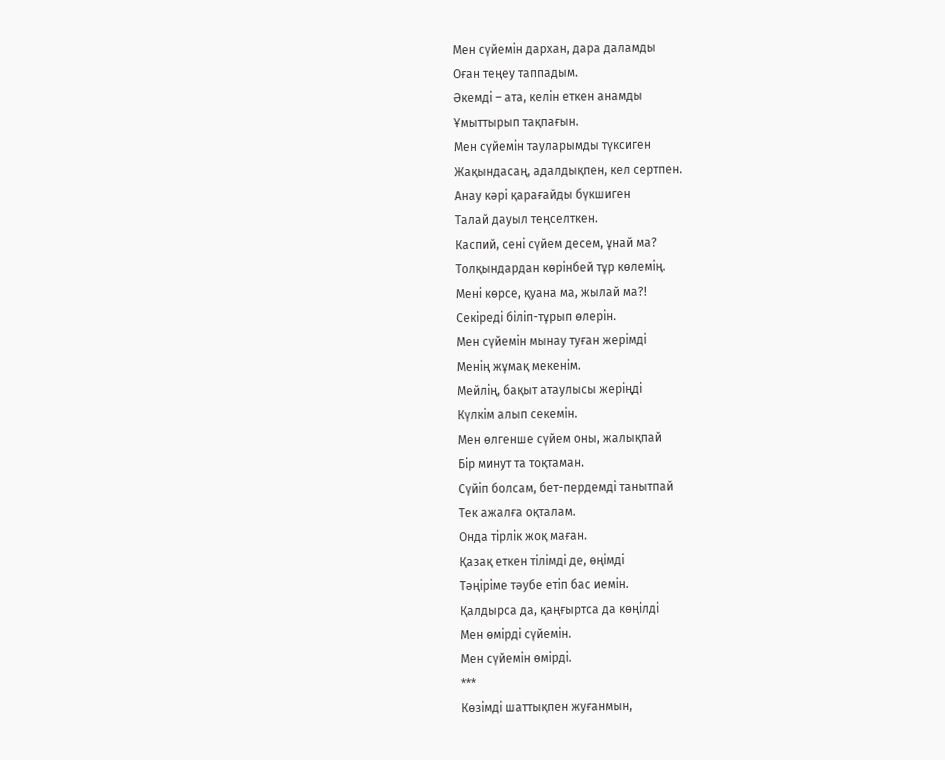Мен сүйемін дархан, дара даламды
Оған теңеу таппадым.
Әкемді – ата, келін еткен анамды
Ұмыттырып тақпағын.
Мен сүйемін тауларымды түксиген
Жақындасаң, адалдықпен, кел сертпен.
Анау кәрі қарағайды бүкшиген
Талай дауыл теңселткен.
Каспий, сені сүйем десем, ұнай ма?
Толқындардан көрінбей тұр көлемің.
Мені көрсе, қуана ма, жылай ма?!
Секіреді біліп-тұрып өлерін.
Мен сүйемін мынау туған жерімді
Менің жұмақ мекенім.
Мейлің, бақыт атаулысы жеріңді
Күлкім алып секемін.
Мен өлгенше сүйем оны, жалықпай
Бір минут та тоқтаман.
Сүйіп болсам, бет-пердемді танытпай
Тек ажалға оқталам.
Онда тірлік жоқ маған.
Қазақ еткен тілімді де, өңімді
Тәңіріме тәубе етіп бас иемін.
Қалдырса да, қаңғыртса да көңілді
Мен өмірді сүйемін.
Мен сүйемін өмірді.
***
Көзімді шаттықпен жуғанмын,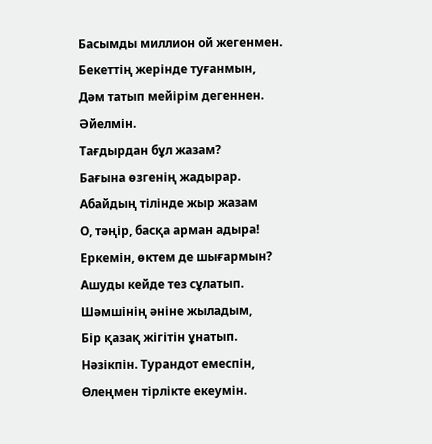Басымды миллион ой жегенмен.
Бекеттің жерінде туғанмын,
Дәм татып мейірім дегеннен.
Әйелмін.
Тағдырдан бұл жазам?
Бағына өзгенің жадырар.
Абайдың тілінде жыр жазам
О, тәңір, басқа арман адыра!
Еркемін, өктем де шығармын?
Ашуды кейде тез сұлатып.
Шәмшінің әніне жыладым,
Бір қазақ жігітін ұнатып.
Нәзікпін. Турандот емеспін,
Өлеңмен тірлікте екеумін.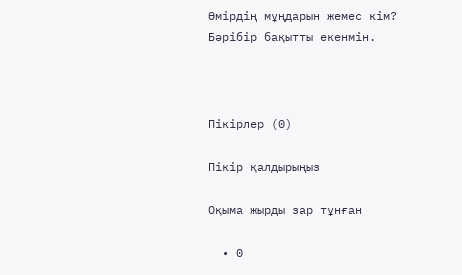Өмірдің мұңдарын жемес кім?
Бәрібір бақытты екенмін.



Пікірлер (0)

Пікір қалдырыңыз

Оқыма жырды зар тұнған

  • 0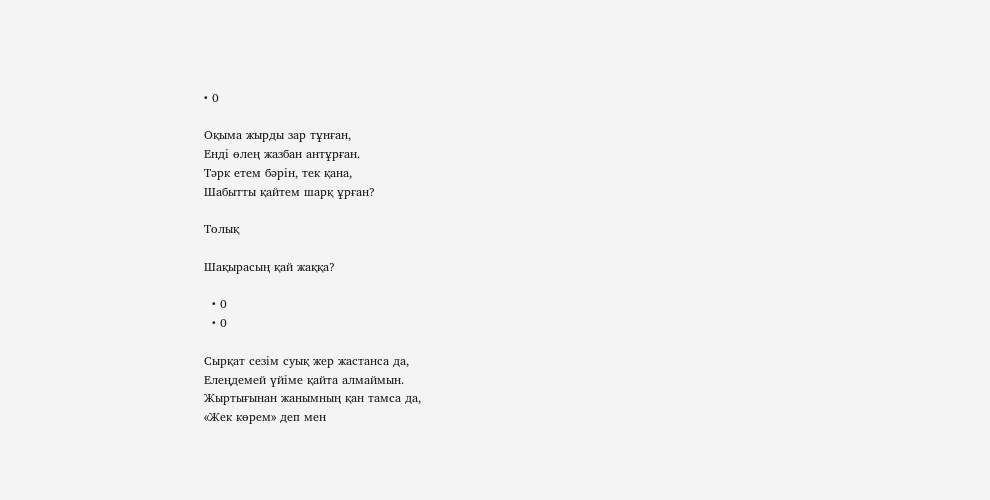• 0

Оқыма жырды зар тұнған,
Енді өлең жазбан антұрған.
Тәрк етем бәрін, тек қана,
Шабытты қайтем шарқ ұрған?

Толық

Шақырасың қай жаққа?

  • 0
  • 0

Сырқат сезім суық жер жастанса да,
Елеңдемей үйіме қайта алмаймын.
Жыртығынан жанымның қан тамса да,
«Жек көрем» деп мен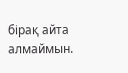бірақ айта алмаймын.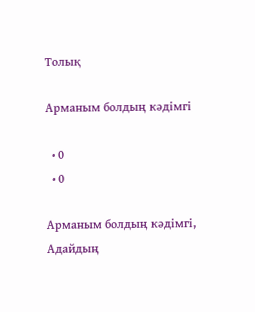Толық

Арманым болдың кәдімгі

  • 0
  • 0

Арманым болдың кәдімгі,
Адайдың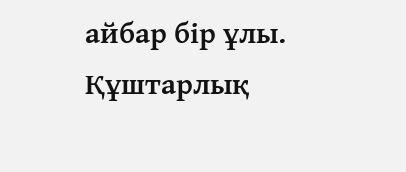айбар бір ұлы.
Құштарлық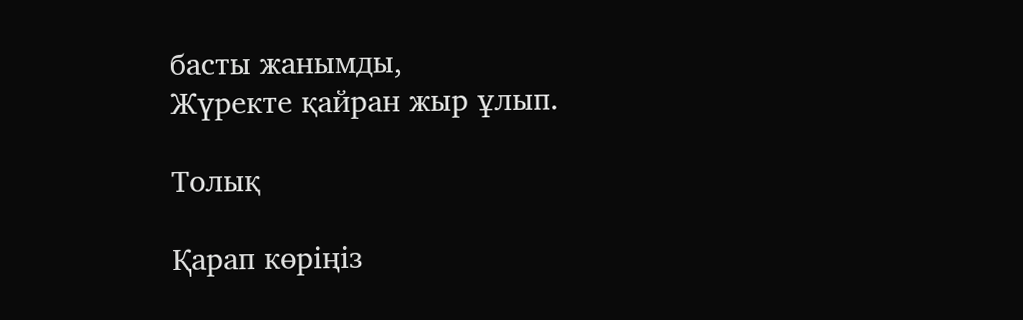басты жанымды,
Жүректе қайран жыр ұлып.

Толық

Қарап көріңіз